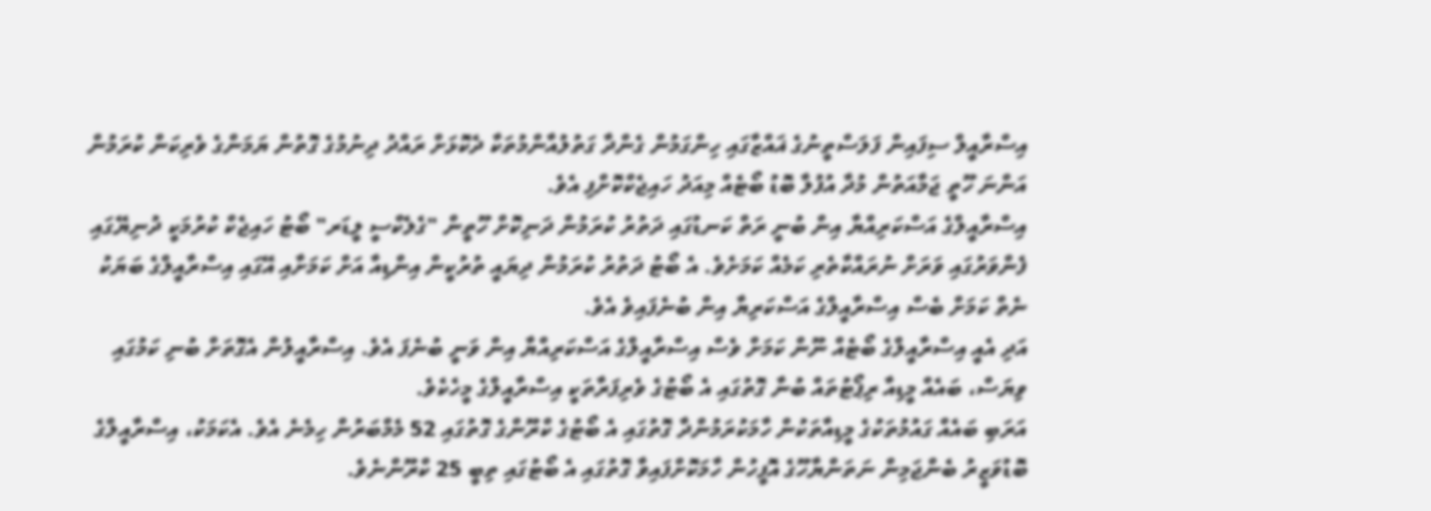އިސްރާއީލް ސިފައިން ފަލަސްތީނުގެ ޣައްޒާގައި ހިންގަމުން ގެންދާ ގަތުލުއާންމުތަކާ ދެކޮޅަށް ރައްދު ދިނުމުގެ ގޮތުން ޔަމަންގެ ވެރިކަން ކުރަމުން އަންނަ ހޫތީ ޖަމާއަތުން މުދާ އުފުލާ ބޮޑު ބޯޓެއް މިއަދު ހައިޖެކްކޮށްފި އެވެ.
އިސްރާއީލްގެ އަސްކަރިއްޔާ އިން ބުނީ ރަތް ކަނޑުގައި ދަތުރު ކުރަމުން ދަނިކޮށް ހޫތީން "ގެލެކްސީ ލީޑަރ" ބޯޓު ހައިޖެކް ކުރުމަކީ ދުނިޔޭގައި ފެންވަރުގައި ވަރަށް ނުރައްކާތެރި ކަމެއް ކަމަށެވެ. އެ ބޯޓު ދަތުރު ކުރަމުން ދިޔައީ ތުރުކީން އިންޑިއާ އަށް ކަމަށާއި އޭގައި އިސްރާއީލްގެ ބަޔަކު ނެތް ކަމަށް ބެސް އިސްރާއީލްގެ އަސްކަރިޔާ އިން ބުނެފައިވެ އެވެ.
އަދި އެއީ އިސްރާއީލްގެ ބޯޓެއް ނޫން ކަމަށް ވެސް އިސްރާއީލްގެ އަސްކަރިއްޔާ އިން ވަނީ ބުނެފަ އެވެ. އިސްރާއީލުން އެގޮތަށް ބުނި ކަމުގައި ވިޔަސް، ބައެއް މީޑިއާ ރިޕޯޓުތައް ބުނާ ގޮތުގައި އެ ބޯޓުގެ ވެރިފަރާތަކީ އިސްރާއީލްގެ މީހެކެވެ.
އަރަބި ބައެއް ގައުމުތަކުގެ މީޑިއާތަކުން ހާމަކުރަމުންދާ ގޮތުގައި އެ ބޯޓުގެ ކްރޫންގެ ގޮތުގައި 52 މެމްބަރުން ހިމެނެ އެވެ. އެކަމަކު، އިސްރާއީލްގެ ބޮޑުވަޒީރު ބެންޖަމިން ނަތަންޔާހޫގެ އޮފީހުން ހާމަކޮށްފައިވާ ގޮތުގައި އެ ބޯޓުގައި ތިބީ 25 ކްރޫންނެވެ.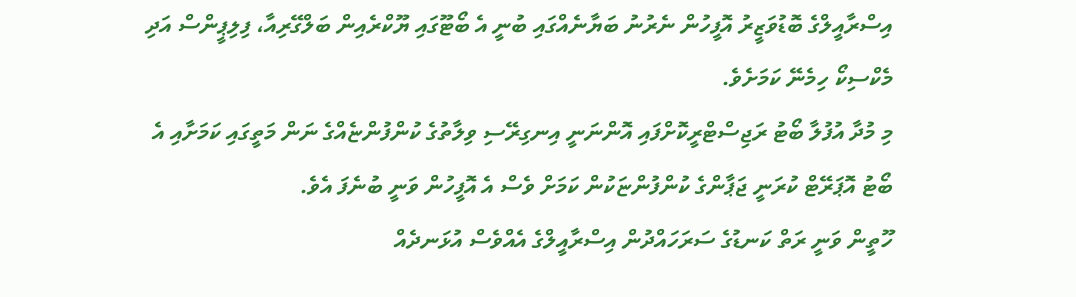އިސްރާއީލްގެ ބޮޑުވަޒީރު އޮފީހުން ނެރުނު ބަޔާނެއްގައި ބުނީ އެ ބޯޓޫގައި ޔޫކްރެއިން ބަލްގޭރިއާ، ފިލިޕީންސް އަދި މެކްސިކޯ ހިމެނޭ ކަމަށެވެ.
މި މުދާ އުފުލާ ބޯޓު ރަޖިސްޓްރީކޮށްފައި އޮންނަނީ އިނގިރޭސި ވިލާތުގެ ކުންފުންޏެއްގެ ނަން މަތީގައި ކަމަށާއި އެ ބޯޓު އޮޕަރޭޓް ކުރަނީ ޖަޕާންގެ ކުންފުންޏަކުން ކަމަށް ވެސް އެ އޮފީހުން ވަނީ ބުނެފަ އެވެ.
ހޫތީން ވަނީ ރަތް ކަނޑުގެ ސަރަހައްދުން އިސްރާއީލްގެ އެއްވެސް އުޅަނދެއް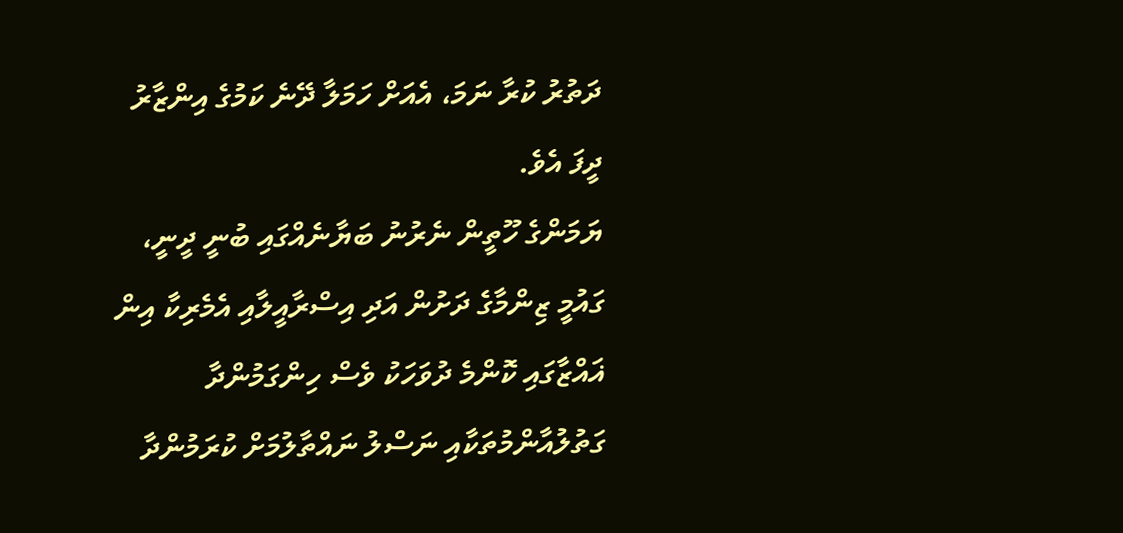ދަތުރު ކުރާ ނަމަ، އެއަށް ހަމަލާ ދޭނެ ކަމުގެ އިންޒާރު ދީފަ އެވެ.
ޔަމަންގެ ހޫތީން ނެރުނު ބަޔާނެއްގައި ބުނީ ދީނީ، ގައުމީ ޒިންމާގެ ދަށުން އަދި އިސްރާއީލާއި އެމެރިކާ އިން ޣައްޒާގައި ކޮންމެ ދުވަހަކު ވެސް ހިންގަމުންދާ ގަތުލުއާންމުތަކާއި ނަސްލު ނައްތާލުމަށް ކުރަމުންދާ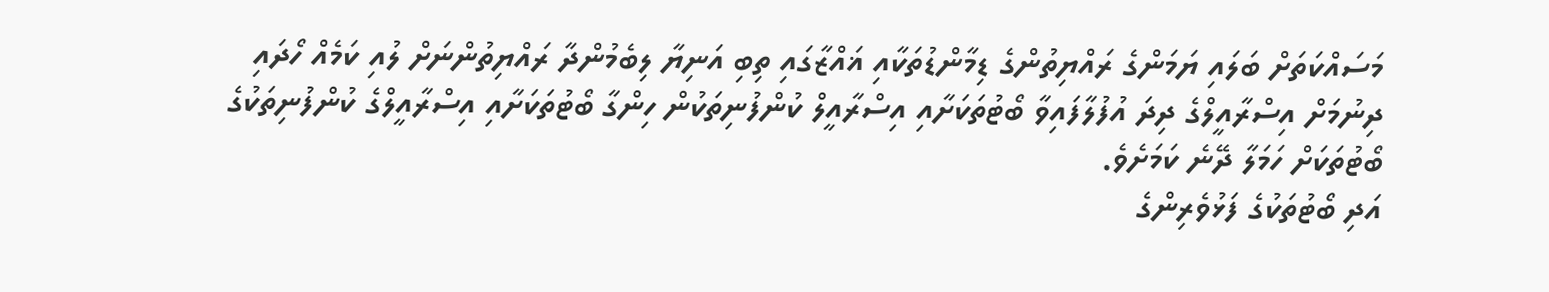މަސައްކަތަށް ބަލައި ޔަމަންގެ ރައްޔިތުންގެ ޑިމާންޑުތަކާއި ޣައްޒާގައި ތިބި އަނިޔާ ލިބެމުންދާ ރައްޔިތުންނަށް ލުއި ކަމެއް ހޯދައި ދިނުމަށް އިސްރާއީލްގެ ދިދަ އުފުލާފައިވާ ބޯޓުތަކަށާއި އިސްރާއީލް ކުންފުނިތަކުން ހިންގާ ބޯޓުތަކަށާއި އިސްރާއީލްގެ ކުންފުނިތަކުގެ ބޯޓުތަކަށް ހަމަލާ ދޭނެ ކަމަށެވެ.
އަދި ބޯޓުތަކުގެ ފަޅުވެރިންގެ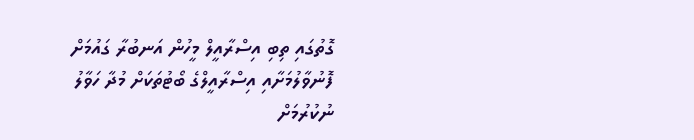ގޮތުގައި ތިބި އިސްރާއީލް މީހުން އަނބުރާ ގައުމަށް ފޮނުވާލުމަށާއި އިސްރާއީލްގެ ބޯޓުތަކަށް މުދާ ހަވާލު ނުކުރުމަށް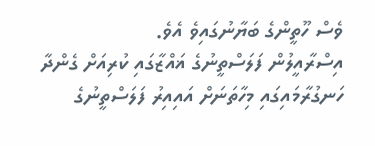ވެސް ހޫތީންގެ ބަޔާނުގައިވެ އެވެ.
އިސްރާއީލުން ފަލަސްތީނުގެ ޣައްޒާގައި ކުރިއަށް ގެންދާ ހަނގުރާމައިގައި މިހާތަނަށް އައިއިރު ފަލަސްތީނުގެ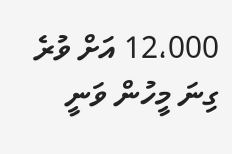12،000 އަށް ވުރެ ގިނަ މީހުން ވަނީ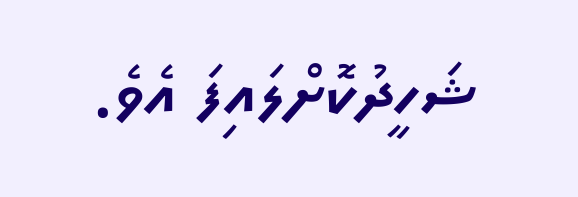ޝަހީދުކޮށްލައިފަ އެވެ.